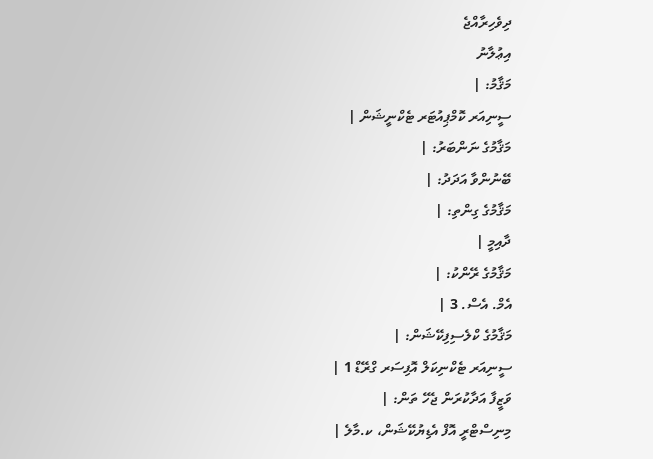ދިވެހިރާއްޖެ
އިޢުލާނު
މަޤާމު: |
ސީނިއަރ ކޮމްޕިއުޓަރ ޓެކްނީޝަން |
މަޤާމުގެ ނަންބަރު: |
ބޭނުންވާ އަދަދު: |
މަޤާމުގެ ގިންތި: |
ދާއިމީ |
މަޤާމުގެ ރޭންކު: |
އެމް. އެސް. 3 |
މަޤާމުގެ ކްލެސިފިކޭޝަން: |
ސީނިއަރ ޓެކްނިކަލް އޮފިސަރ ގްރޭޑް 1 |
ވަޒީފާ އަދާކުރަން ޖެހޭ ތަން: |
މިނިސްޓްރީ އޮފް އެޑިޔުކޭޝަން، ކ.މާލެ |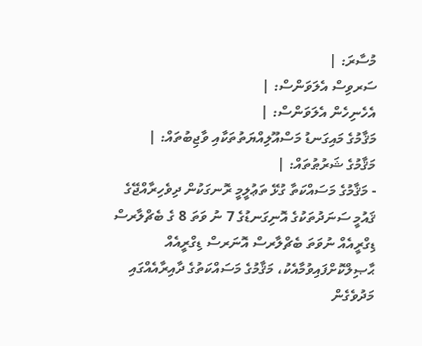މުސާރަ: |
ސަރވިސް އެލަވަންސް: |
އެހެނިހެން އެލަވަންސް: |
މަޤާމުގެ މައިގަނޑު މަސްއޫލިއްޔަތުތަކާއި ވާޖިބުތައް: |
މަޤާމުގެ ޝަރުޠުތައް: |
- މަޤާމުގެ މަސައްކަތާ ގުޅޭ ތަޢުލީމީ ރޮނގަކުން ދިވެހިރާއްޖޭގެ ޤައުމީ ސަނަދުތަކުގެ އޮނިގަނޑުގެ 7 ނު ވަތަ 8 ގެ ބެޗްލާރސް ޑިގްރީއެއް ނުވަތަ ބެޗްލާރސް އޮނަރސް ޑިގްރީއެއް ޙާޞިލްކޮށްފައިވުމާއެކު، މަޤާމުގެ މަސައްކަތުގެ ދާއިރާއެއްގައި މަދުވެގެން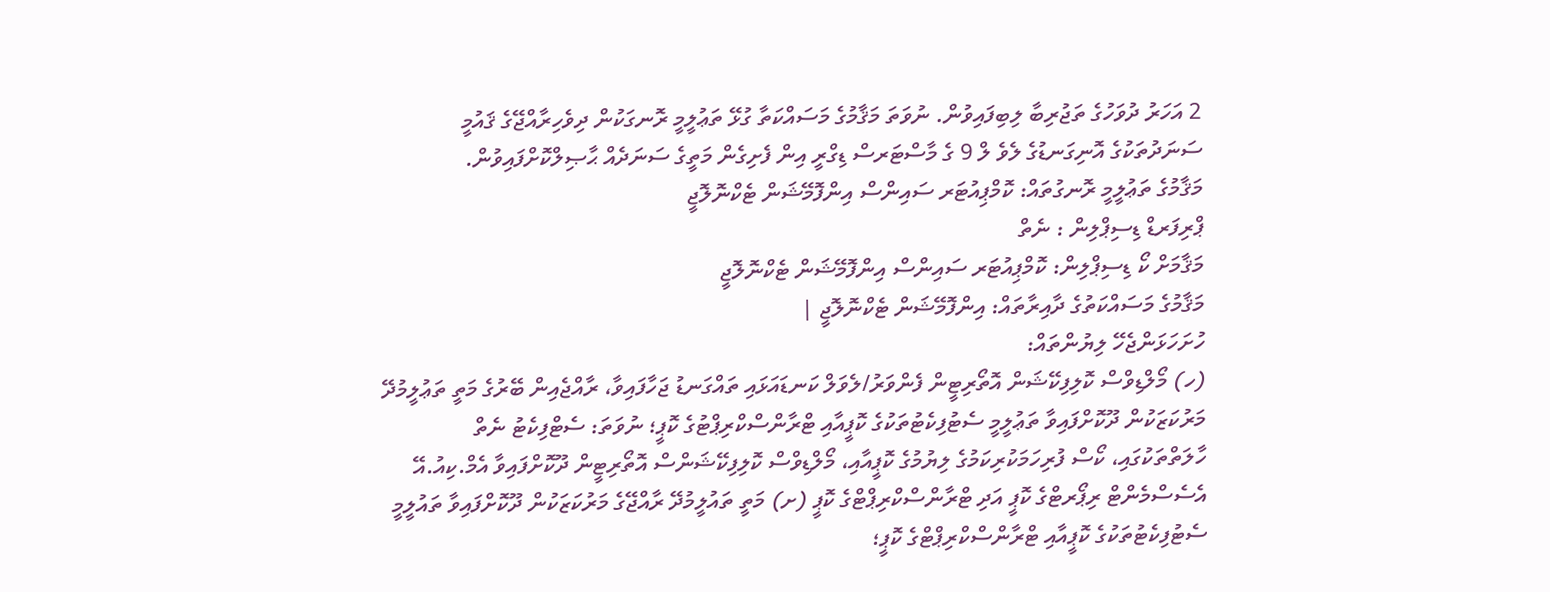2 އަހަރު ދުވަހުގެ ތަޖުރިބާ ލިބިފައިވުން. ނުވަތަ މަޤާމުގެ މަސައްކަތާ ގުޅޭ ތަޢުލީމީ ރޮނގަކުން ދިވެހިރާއްޖޭގެ ޤައުމީ ސަނަދުތަކުގެ އޮނިގަނޑުގެ ލެވެ ލް 9 ގެ މާސްޓަރސް ޑިގްރީ އިން ފެށިގެން މަތީގެ ސަނަދެއް ޙާޞިލްކޮށްފައިވުން.
މަޤާމުގެ ތަޢުލީމީ ރޮނގުތައް: ކޮމްޕިއުޓަރ ސައިންސް އިންފޮމޭޝަން ޓެކްނޮލޮޖީ
ޕްރިފަރޑް ޑިސިޕްލިން : ނެތް
މަޤާމަށް ކޯ ޑިސިޕްލިން: ކޮމްޕިއުޓަރ ސައިންސް އިންފޮމޭޝަން ޓެކްނޮލޮޖީ
މަޤާމުގެ މަސައްކަތުގެ ދާއިރާތައް: އިންފޮމޭޝަން ޓެކްނޮލޮޖީ |
ހުށަހަޅަންޖެހޭ ލިޔުންތައް:
(ހ) މޯލްޑިވްސް ކޮލިފިކޭޝަން އޮތޯރިޓީން ފެންވަރު/ލެވަލް ކަނޑައަޅައި ތައްގަނޑު ޖަހާފައިވާ، ރާއްޖެއިން ބޭރުގެ މަތީ ތަޢުލީމުދޭ މަރުކަޒަކުން ދޫކޮށްފައިވާ ތަޢުލީމީ ސެޓުފިކެޓުތަކުގެ ކޮޕީއާއި ޓްރާންސްކްރިޕްޓުގެ ކޮޕީ؛ ނުވަތަ: ސެޓްފިކެޓު ނެތް ހާލަތްތަކުގައި، ކޯސް ފުރިހަމަކުރިކަމުގެ ލިޔުމުގެ ކޮޕީއާއި، މޯލްޑިވްސް ކޮލިފިކޭޝަންސް އޮތޯރިޓީން ދޫކޮށްފައިވާ އެމް.ކިއު.އޭ އެސެސްމެންޓް ރިޕޯރޓްގެ ކޮޕީ އަދި ޓްރާންސްކްރިޕްޓްގެ ކޮޕީ (ށ) މަތީ ތައުލީމުދޭ ރާއްޖޭގެ މަރުކަޒަކުން ދޫކޮށްފައިވާ ތައުލީމީ ސެޓުފިކެޓުތަކުގެ ކޮޕީއާއި ޓްރާންސްކްރިޕްޓްގެ ކޮޕީ؛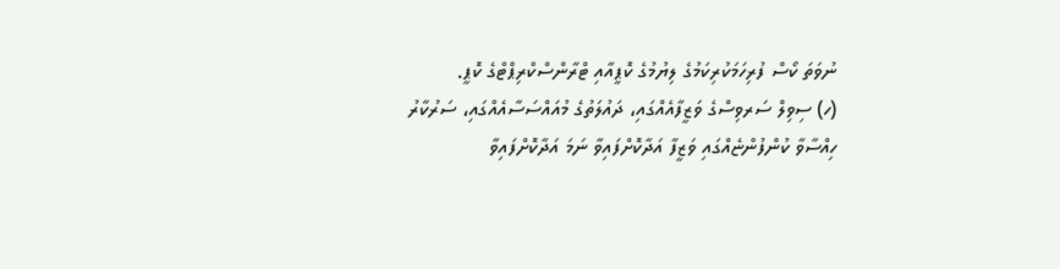ނުވަތަ ކޯސް ފުރިހަމަކުރިކަމުގެ ލިޔުމުގެ ކޮޕީއާއި ޓްރާންސްކްރިޕްޓްގެ ކޮޕީ.
(ހ) ސިވިލް ސަރވިސްގެ ވަޒީފާއެއްގައި، ދައުލަތުގެ މުއައްސަސާއެއްގައި، ސަރުކާރު ހިއްސާވާ ކުންފުންޏެއްގައި ވަޒީފާ އަދާކޮށްފައިވާ ނަމަ އަދާކޮށްފައިވާ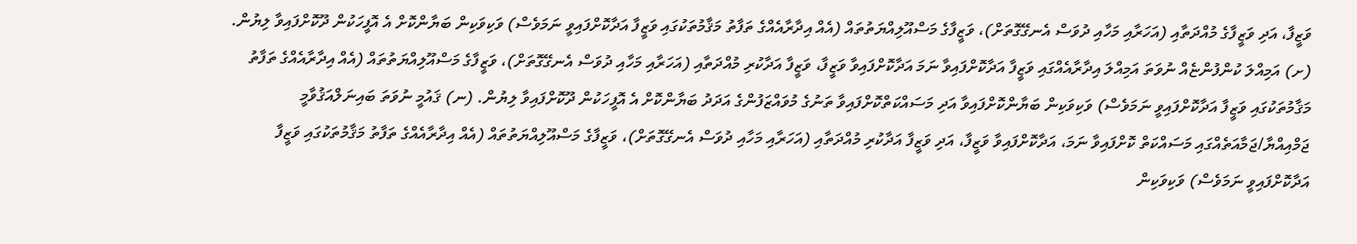ވަޒީފާ، އަދި ވަޒީފާގެ މުއްދަތާއި (އަހަރާއި މަހާއި ދުވަސް އެނގޭގޮތަށް)، ވަޒީފާގެ މަސްއޫލިއްޔަތުތައް (އެއް އިދާރާއެއްގެ ތަފާތު މަޤާމުތަކުގައި ވަޒީފާ އަދާކޮށްފައިވީ ނަމަވެސް) ވަކިވަކިން ބަޔާންކޮށް އެ އޮފީހަކުން ދޫކޮށްފައިވާ ލިޔުން. (ށ) އަމިއްލަ ކުންފުންޏެއް ނުވަތަ އަމިއްލަ އިދާރާއެއްގައި ވަޒީފާ އަދާކޮށްފައިވާ ނަމަ އަދާކޮށްފައިވާ ވަޒީފާ، ވަޒީފާ އަދާކުރި މުއްދަތާއި (އަހަރާއި މަހާއި ދުވަސް އެނގޭގޮތަށް)، ވަޒީފާގެ މަސްއޫލިއްޔަތުތައް (އެއް އިދާރާއެއްގެ ތަފާތު މަޤާމުތަކުގައި ވަޒީފާ އަދާކޮށްފައިވީ ނަމަވެސް) ވަކިވަކިން ބަޔާންކޮށްފައިވާ އަދި މަސައްކަތްކޮށްފައިވާ ތަނުގެ މުވައްޒަފުންގެ އަދަދު ބަޔާންކޮށް އެ އޮފީހަކުން ދޫކޮށްފައިވާ ލިޔުން. (ނ) ޤައުމީ ނުވަތަ ބައިނަލްއަޤުވާމީ ޖަމްއިއްޔާ/ޖަމާއަތެއްގައި މަސައްކަތް ކޮށްފައިވާ ނަމަ، އަދާކޮށްފައިވާ ވަޒީފާ، އަދި ވަޒީފާ އަދާކުރި މުއްދަތާއި (އަހަރާއި މަހާއި ދުވަސް އެނގޭގޮތަށް)، ވަޒީފާގެ މަސްއޫލިއްޔަތުތައް (އެއް އިދާރާއެއްގެ ތަފާތު މަޤާމުތަކުގައި ވަޒީފާ އަދާކޮށްފައިވީ ނަމަވެސް) ވަކިވަކިން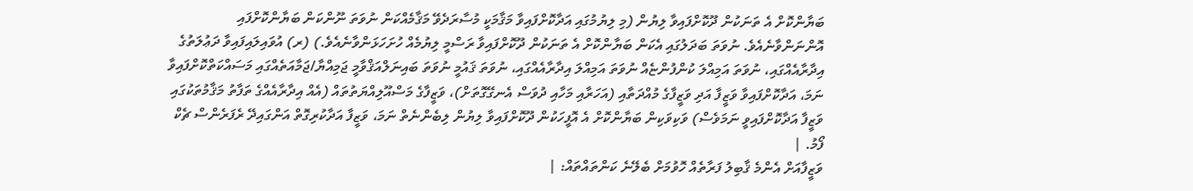ބަޔާންކޮށް އެ ތަނަކުން ދޫކޮށްފައިވާ ލިޔުން (މި ލިޔުމުގައި އަދާކޮށްފައިވާ މަޤާމަކީ މުސާރަދެވޭ މަޤާމެއްކަން ނުވަތަ ނޫންކަން ބަޔާންކޮށްފައި އޮންނަންވާނެއެވެ. ނުވަތަ ބަދަލުގައި އެކަން ބަޔާންކޮށް އެ ތަނަކުން ދޫކޮށްފައިވާ ރަސްމީ ލިޔުމެއް ހުށަހަޅަންވާނެއެވެ.) (ރ) އުވައިލައިފައިވާ ދަޢުލަތުގެ އިދާރާއެއްގައި، ނުވަތަ އަމިއްލަ ކުންފުންޏެއް ނުވަތަ އަމިއްލަ އިދާރާއެއްގައި، ނުވަތަ ޤައުމީ ނުވަތަ ބައިނަލްއަޤްވާމީ ޖަމިއްޔާ/ޖަމާއަތެއްގައި މަސައްކަތްކޮށްފައިވާ ނަމަ، އަދާކޮށްފައިވާ ވަޒީފާ އަދި ވަޒީފާގެ މުއްދަތާއި (އަހަރާއި މަހާއި ދުވަސް އެނގޭގޮތަށް)، ވަޒީފާގެ މަސްއޫލިއްޔަތުތައް (އެއް އިދާރާއެއްގެ ތަފާތު މަޤާމުތަކުގައި ވަޒީފާ އަދާކޮށްފައިވީ ނަމަވެސް) ވަކިވަކިން ބަޔާންކޮށް އެ އޮފީހަކުން ދޫކޮށްފައިވާ ލިޔުން ލިބެންނެތް ނަމަ، ވަޒީފާ އަދާކުރިގޮތް އަންގައިދޭ ރެފަރެންސް ޗެކް ފޯމު. |
ވަޒީފާއަށް އެންމެ ޤާބިލު ފަރާތެއް ހޮވުމަށް ބެލޭނެ ކަންތައްތައް: |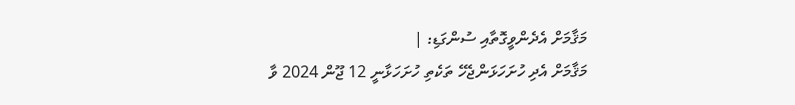މަޤާމަށް އެދެންވީގޮތާއި ސުންގަޑި: |
މަޤާމަށް އެދި ހުށަހަޅަންޖެހޭ ތަކެތި ހުށަހަޅާނީ 12 ޖޫން 2024 ވާ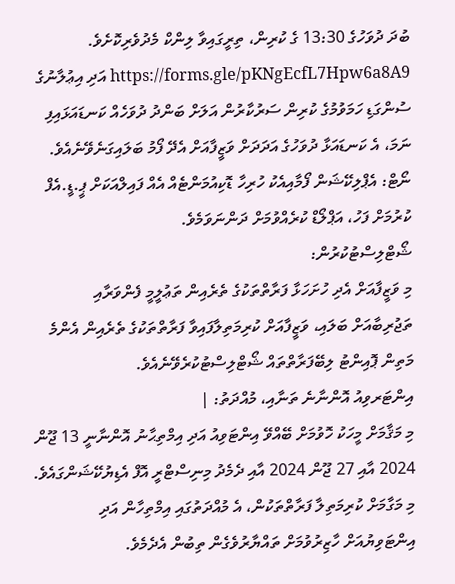ބުދަ ދުވަހުގެ 13:30 ގެ ކުރިން، ތިރީގައިވާ ލިންކް މެދުވެރިކޮށެވެ. https://forms.gle/pKNgEcfL7Hpw6a8A9 އަދި އިޢުލާނުގެ ސުންގަޑި ހަމަވުމުގެ ކުރިން ސަރުކާރުން އަލަށް ބަންދު ދުވަހެއް ކަނޑައަޅައިފި ނަމަ، އެ ކަނޑައަޅާ ދުވަހުގެ އަދަދަށް ވަޒީފާއަށް އެދޭ ފޯމު ބަލައިގަނެވޭނެއެވެ. ނޯޓް: އެޕްލިކޭޝަން ފޯމާއިއެކު ހުރިހާ ޑޮކިއުމަންޓެއް އެއް ފައިލްއަކަށް ޕީ.ޑީ.އެފް ކުރުމަށް ފަހު، އަޕްލޯޑް ކުރެއްވުމަށް ދަންނަވަމެވެ.
ޝޯޓްލިސްޓުކުރުން:
މި ވަޒީފާއަށް އެދި ހުށަހަޅާ ފަރާތްތަކުގެ ތެރެއިން ތަޢުލީމީ ފެންވަރާއި ތަޖުރިބާއަށް ބަލައި، ވަޒީފާއަށް ކުރިމަތިލާފައިވާ ފަރާތްތަކުގެ ތެރެއިން އެންމެ މަތިން ޕޮއިންޓު ލިބޭފަރާތްތައް ޝޯޓްލިސްޓުކުރެވޭނެއެވެ.
އިންޓަރވިއު އޮންނާނެ ތަނާއި، މުއްދަތު: |
މި މަޤާމަށް މީހަކު ހޮވުމަށް ބޭއްވޭ އިންޓަވިއު އަދި އިމްތިޙާނު އޮންނާނީ 13 ޖޫން 2024 އާއި 27 ޖޫން 2024 އާއި ދެމެދު މިނިސްޓްރީ އޮފް އެޑިޔުކޭޝަންގައެވެ. މި މަގާމަށް ކުރިމަތިލާ ފަރާތްތަކުން، އެ މުއްދަތުގައި އިމްތިހާން އަދި އިންޓަވިޔުއަށް ހާޒިރުވުމަށް ތައްޔާރުވެގެން ތިބުން އެދެމެވެ.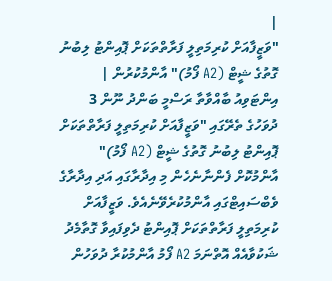|
"ވަޒީފާއަށް ކުރިމަތިލީ ފަރާތްތަކަށް ޕޮއިންޓު ލިބުނު ގޮތުގެ ޝީޓް (A2 ފޯމު)" އާންމުކުރުން |
އިންޓަވިއު ބާއްވާތާ ރަސްމީ ބަންދު ނޫން 3 ދުވަހުގެ ތެރޭގައި "ވަޒީފާއަށް ކުރިމަތިލީ ފަރާތްތަކަށް ޕޮއިންޓު ލިބުނު ގޮތުގެ ޝީޓް (A2 ފޯމު)" އާންމުކޮށް ފެންނާނެހެން މި އިދާރާގައި އަދި އިދާރާގެ ވެބްސައިޓްގައި އާންމުކުރެވޭނެއެވެ. ވަޒީފާއަށް ކުރިމަތިލީ ފަރާތްތަކަށް ޕޮއިންޓު ދެވިފައިވާ ގޮތާމެދު ޝަކުވާއެއް އޮތްނަމަ A2 ފޯމު އާންމުކުރާ ދުވަހުން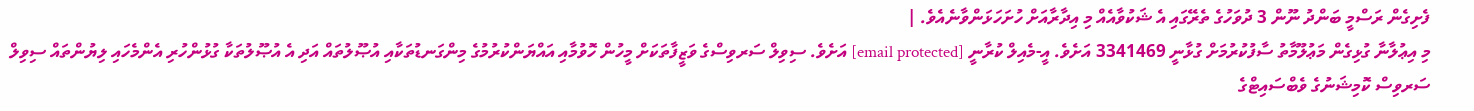ފެށިގެން ރަސްމީ ބަންދު ނޫން 3 ދުވަހުގެ ތެރޭގައި އެ ޝަކުވާއެއް މި އިދާރާއަށް ހުށަހަޅަންވާނެއެވެ. |
މި އިޢުލާނާ ގުޅިގެން މަޢުލޫމާތު ސާފުކުރުމަށް ގުޅާނީ 3341469 އަށެވެ. އީ-މެއިލް ކުރާނީ [email protected] އަށެވެ. ސިވިލް ސަރވިސްގެ ވަޒީފާތަކަށް މީހުން ހޮވުމާއި އައްޔަންކުރުމުގެ މިންގަނޑުތަކާއި އުޞޫލުތައް އަދި އެ އުޞޫލުތަކާ ގުޅުންހުރި އެންމެހައި ލިޔުންތައް ސިވިލް ސަރވިސް ކޮމިޝަނުގެ ވެބްސައިޓްގެ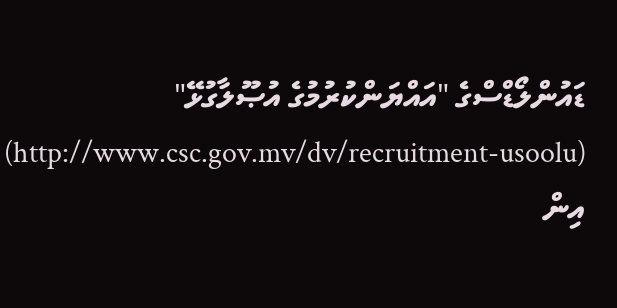ޑައުންލޯޑްސްގެ "އައްޔަންކުރުމުގެ އުޞޫލާގުޅޭ" (http://www.csc.gov.mv/dv/recruitment-usoolu) އިން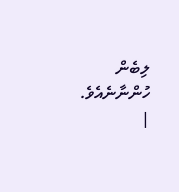ލިބެން ހުންނާނެއެވެ. |